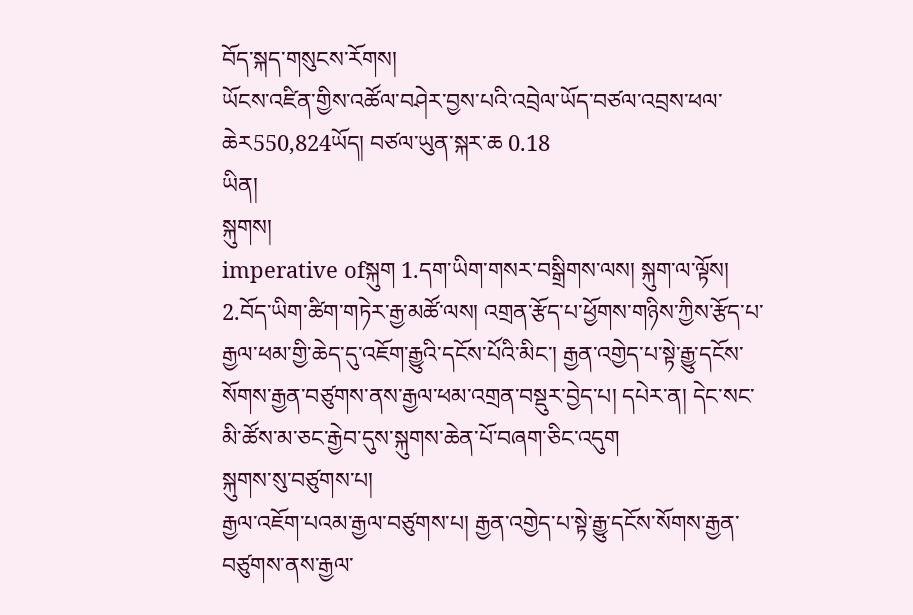བོད་སྐད་གསུངས་རོགས།
ཡོངས་འཛིན་གྱིས་འཚོལ་བཤེར་བྱས་པའི་འབྲེལ་ཡོད་བཙལ་འབྲས་ཕལ་ཆེར550,824ཡོད། བཙལ་ཡུན་སྐར་ཆ 0.18
ཡིན།
སྐུགས།
imperative ofསྐུག 1.དག་ཡིག་གསར་བསྒྲིགས་ལས། སྐུག་ལ་ལྟོས། 2.བོད་ཡིག་ཚིག་གཏེར་རྒྱ་མཚོ་ལས། འགྲན་རྩོད་པ་ཕྱོགས་གཉིས་ཀྱིས་རྩོད་པ་རྒྱལ་ཕམ་གྱི་ཆེད་དུ་འཇོག་རྒྱུའི་དངོས་པོའི་མིང་། རྒྱན་འགྱེད་པ་སྟེ་རྒྱུ་དངོས་སོགས་རྒྱན་བཙུགས་ནས་རྒྱལ་ཕམ་འགྲན་བསྡུར་བྱེད་པ། དཔེར་ན། དེང་སང་མི་ཚོས་མ་ཅང་རྒྱེབ་དུས་སྐུགས་ཆེན་པོ་བཞག་ཅིང་འདུག
སྐུགས་སུ་བཙུགས་པ།
རྒྱལ་འཇོག་པའམ་རྒྱལ་བཙུགས་པ། རྒྱན་འགྱེད་པ་སྟེ་རྒྱུ་དངོས་སོགས་རྒྱན་བཙུགས་ནས་རྒྱལ་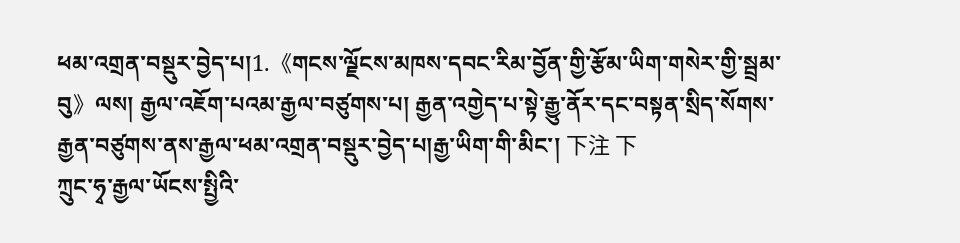ཕམ་འགྲན་བསྡུར་བྱེད་པ།1.《གངས་ལྗོངས་མཁས་དབང་རིམ་བྱོན་གྱི་རྩོམ་ཡིག་གསེར་གྱི་སྦྲམ་བུ》ལས། རྒྱལ་འཇོག་པའམ་རྒྱལ་བཙུགས་པ། རྒྱན་འགྱེད་པ་སྟེ་རྒྱུ་ནོར་དང་བསྟན་སྲིད་སོགས་རྒྱན་བཙུགས་ནས་རྒྱལ་ཕམ་འགྲན་བསྡུར་བྱེད་པ།རྒྱ་ཡིག་གི་མིང་། 下注 下
ཀྲུང་ཧྭ་རྒྱལ་ཡོངས་སྤྱིའི་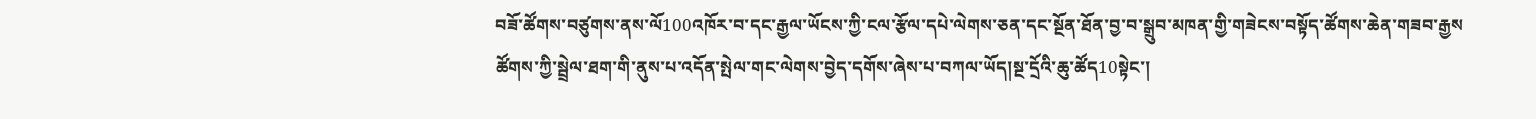བཟོ་ཚོགས་བཙུགས་ནས་ལོ100འཁོར་བ་དང་རྒྱལ་ཡོངས་ཀྱི་ངལ་རྩོལ་དཔེ་ལེགས་ཅན་དང་སྔོན་ཐོན་བྱ་བ་སྒྲུབ་མཁན་གྱི་གཟེངས་བསྟོད་ཚོགས་ཆེན་གཟབ་རྒྱས
ཚོགས་ཀྱི་སྦྲེལ་ཐག་གི་ནུས་པ་འདོན་སྤེལ་གང་ལེགས་བྱེད་དགོས་ཞེས་པ་བཀལ་ཡོད།སྔ་དྲོའི་ཆུ་ཚོད10སྟེང་།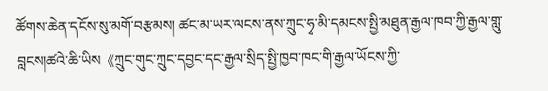ཚོགས་ཆེན་དངོས་སུ་མགོ་བརྩམས། ཚང་མ་ཡར་ལངས་ནས་ཀྲུང་ཧྭ་མི་དམངས་སྤྱི་མཐུན་རྒྱལ་ཁབ་ཀྱི་རྒྱལ་གླུ་བླངས།ཚའེ་ཆི་ཡིས《ཀྲུང་གུང་ཀྲུང་དབྱང་དང་རྒྱལ་སྲིད་སྤྱི་ཁྱབ་ཁང་གི་རྒྱལ་ཡོངས་ཀྱི་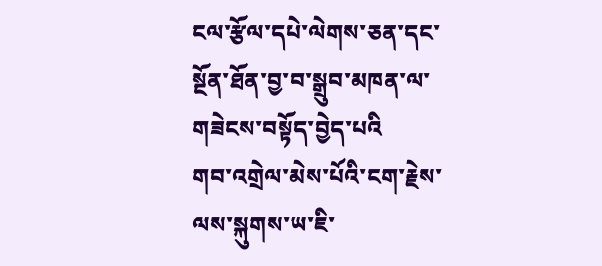ངལ་རྩོལ་དཔེ་ལེགས་ཅན་དང་སྔོན་ཐོན་བྱ་བ་སྒྲུབ་མཁན་ལ་གཟེངས་བསྟོད་བྱེད་པའི
གབ་འགྲེལ་མེས་པོའི་ངག་རྗེས་ལས་སྐུགས་ཡ་ཇི་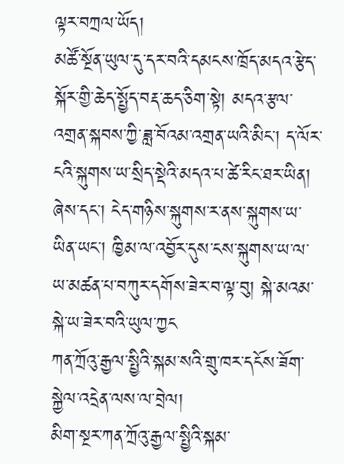ལྟར་བཀྲལ་ཡོད།
མཚོ་སྔོན་ཡུལ་དུ་དར་བའི་དམངས་ཁྲོད་མདའ་རྩེད་སྐོར་གྱི་ཆེད་སྤྱོད་བརྡ་ཆད་ཅིག་སྟེ། མདའ་རྩལ་འགྲན་སྐབས་ཀྱི་ཟླ་བོའམ་འགྲན་ཡའི་མིང་། ད་ལོར་ངའི་སྐུགས་ཡ་སྲིད་སྡེའི་མདའ་པ་ཚེ་རིང་ཐར་ཡིན། ཞེས་དང་། ངེད་གཉིས་སྐུགས་ར་ནས་སྐུགས་ཡ་ཡིན་ཡང་། ཁྱིམ་ལ་འབྱོར་དུས་ངས་སྐུགས་ཡ་ལ་ཡ་མཚན་པ་བཀུར་དགོས་ཟེར་བ་ལྟ་བུ། སྐེ་མའམ་སྐེ་ཡ་ཟེར་བའི་ཡུལ་ཀྱང
ཀན་ཀྲོའུ་རྒྱལ་སྤྱིའི་སྐམ་སའི་གྲུ་ཁར་དངོས་ཟོག་སྐྱེལ་འདྲེན་ལས་ལ་བྲེལ།
མིག་སྔར་ཀན་ཀྲོའུ་རྒྱལ་སྤྱིའི་སྐམ་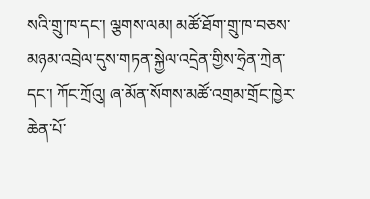སའི་གྲུ་ཁ་དང་། ལྕགས་ལམ། མཚོ་ཐོག་གྲུ་ཁ་བཅས་མཉམ་འབྲེལ་དུས་གཏན་སྐྱེལ་འདྲེན་གྱིས་ཧྲེན་ཀྲེན་དང་། ཀོང་ཀྲོའུ། ཞ་མོན་སོགས་མཚོ་འགྲམ་གྲོང་ཁྱེར་ཆེན་པོ་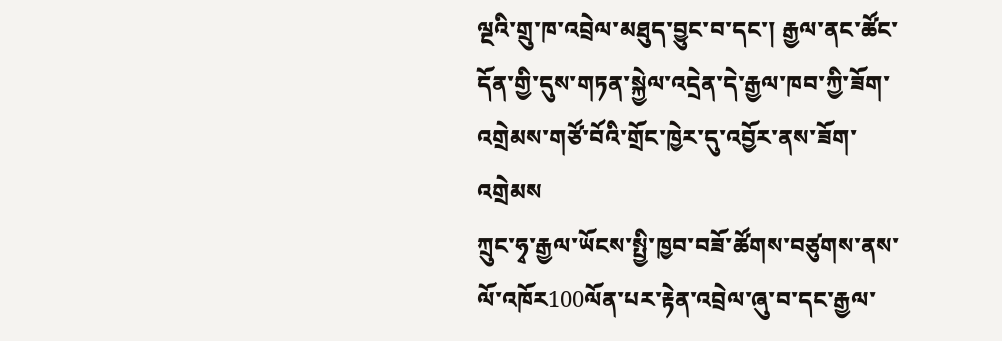ལྔའི་གྲུ་ཁ་འབྲེལ་མཐུད་བྱུང་བ་དང་། རྒྱལ་ནང་ཚོང་དོན་གྱི་དུས་གཏན་སྐྱེལ་འདྲེན་དེ་རྒྱལ་ཁབ་ཀྱི་ཟོག་འགྲེམས་གཙོ་བོའི་གྲོང་ཁྱེར་དུ་འབྱོར་ནས་ཟོག་འགྲེམས
ཀྲུང་ཧྭ་རྒྱལ་ཡོངས་སྤྱི་ཁྱབ་བཟོ་ཚོགས་བཙུགས་ནས་ལོ་འཁོར100ལོན་པར་རྟེན་འབྲེལ་ཞུ་བ་དང་རྒྱལ་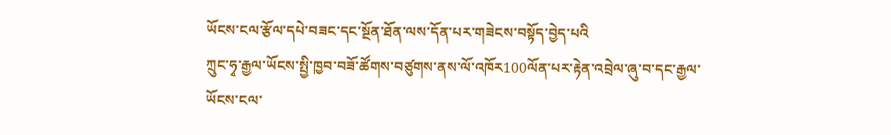ཡོངས་ངལ་རྩོལ་དཔེ་བཟང་དང་སྔོན་ཐོན་ལས་དོན་པར་གཟེངས་བསྟོད་བྱེད་པའི
ཀྲུང་ཧྭ་རྒྱལ་ཡོངས་སྤྱི་ཁྱབ་བཟོ་ཚོགས་བཙུགས་ནས་ལོ་འཁོར100ལོན་པར་རྟེན་འབྲེལ་ཞུ་བ་དང་རྒྱལ་ཡོངས་ངལ་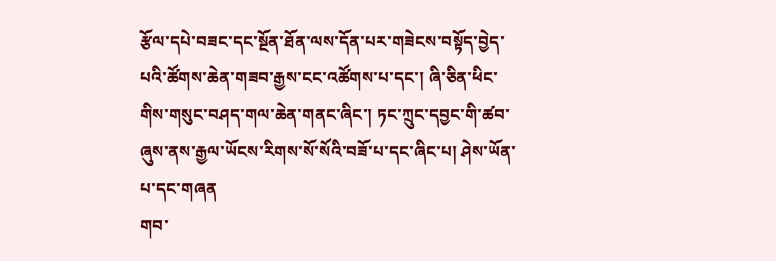རྩོལ་དཔེ་བཟང་དང་སྔོན་ཐོན་ལས་དོན་པར་གཟེངས་བསྟོད་བྱེད་པའི་ཚོགས་ཆེན་གཟབ་རྒྱས་ངང་འཚོགས་པ་དང་། ཞི་ཅིན་ཕིང་གིས་གསུང་བཤད་གལ་ཆེན་གནང་ཞིང་། ཏང་ཀྲུང་དབྱང་གི་ཚབ་ཞུས་ནས་རྒྱལ་ཡོངས་རིགས་སོ་སོའི་བཟོ་པ་དང་ཞིང་པ། ཤེས་ཡོན་པ་དང་གཞན
གབ་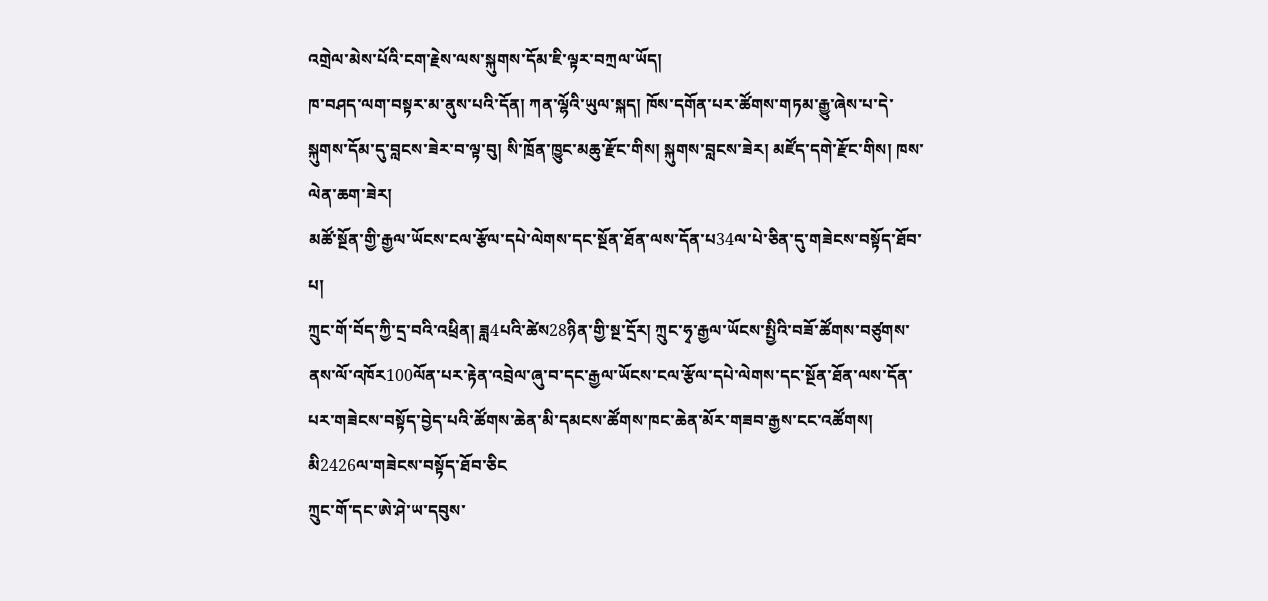འགྲེལ་མེས་པོའི་ངག་རྗེས་ལས་སྐུགས་དོམ་ཇི་ལྟར་བཀྲལ་ཡོད།
ཁ་བཤད་ལག་བསྟར་མ་ནུས་པའི་དོན། ཀན་ལྷོའི་ཡུལ་སྐད། ཁོས་དགོན་པར་ཚོགས་གཏམ་རྒྱུ་ཞེས་པ་དེ་སྐུགས་དོམ་དུ་བླངས་ཟེར་བ་ལྟ་བུ། སི་ཁྲོན་ཁྱུང་མཆུ་རྫོང་གིས། སྐུགས་བླངས་ཟེར། མཛོད་དགེ་རྫོང་གིས། ཁས་ལེན་ཆག་ཟེར།
མཚོ་སྔོན་གྱི་རྒྱལ་ཡོངས་ངལ་རྩོལ་དཔེ་ལེགས་དང་སྔོན་ཐོན་ལས་དོན་པ34ལ་པེ་ཅིན་དུ་གཟེངས་བསྟོད་ཐོབ་པ།
ཀྲུང་གོ་བོད་ཀྱི་དྲ་བའི་འཕྲིན། ཟླ4པའི་ཚེས28ཉིན་གྱི་སྔ་དྲོར། ཀྲུང་ཧྭ་རྒྱལ་ཡོངས་སྤྱིའི་བཟོ་ཚོགས་བཙུགས་ནས་ལོ་འཁོར100ལོན་པར་རྟེན་འབྲེལ་ཞུ་བ་དང་རྒྱལ་ཡོངས་ངལ་རྩོལ་དཔེ་ལེགས་དང་སྔོན་ཐོན་ལས་དོན་པར་གཟེངས་བསྟོད་བྱེད་པའི་ཚོགས་ཆེན་མི་དམངས་ཚོགས་ཁང་ཆེན་མོར་གཟབ་རྒྱས་ངང་འཚོགས། མི2426ལ་གཟེངས་བསྟོད་ཐོབ་ཅིང
ཀྲུང་གོ་དང་ཨེ་ཤེ་ཡ་དབུས་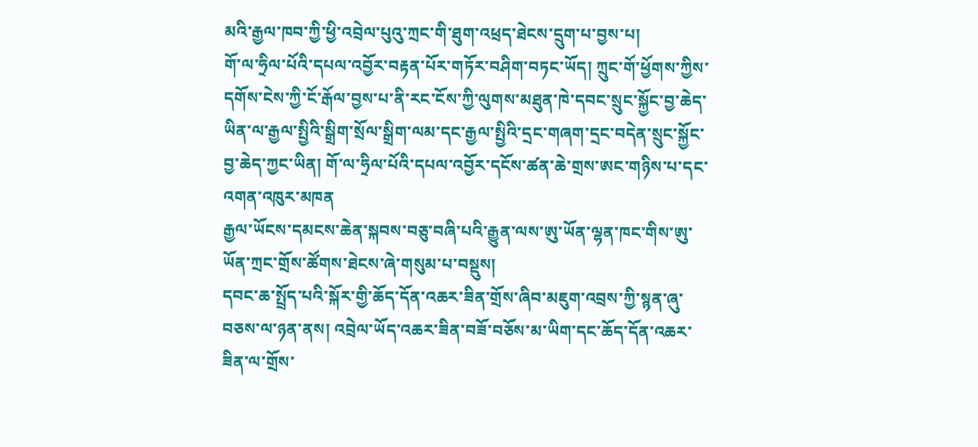མའི་རྒྱལ་ཁབ་ཀྱི་ཕྱི་འབྲེལ་པུའུ་ཀྲང་གི་ཐུག་འཕྲད་ཐེངས་དྲུག་པ་བྱས་པ།
གོ་ལ་ཧྲིལ་པོའི་དཔལ་འབྱོར་བརྟན་པོར་གཏོར་བཤིག་བཏང་ཡོད། ཀྲུང་གོ་ཕྱོགས་ཀྱིས་དགོས་ངེས་ཀྱི་ངོ་རྒོལ་བྱས་པ་ནི་རང་ངོས་ཀྱི་ལུགས་མཐུན་ཁེ་དབང་སྲུང་སྐྱོང་བྱ་ཆེད་ཡིན་ལ་རྒྱལ་སྤྱིའི་སྒྲིག་སྲོལ་སྒྲིག་ལམ་དང་རྒྱལ་སྤྱིའི་དྲང་གཞག་དྲང་བདེན་སྲུང་སྐྱོང་བྱ་ཆེད་ཀྱང་ཡིན། གོ་ལ་ཧྲིལ་པོའི་དཔལ་འབྱོར་དངོས་ཚན་ཆེ་གྲས་ཨང་གཉིས་པ་དང་འགན་འཁུར་མཁན
རྒྱལ་ཡོངས་དམངས་ཆེན་སྐབས་བཅུ་བཞི་པའི་རྒྱུན་ལས་ཨུ་ཡོན་ལྷན་ཁང་གིས་ཨུ་ཡོན་ཀྲང་གྲོས་ཚོགས་ཐེངས་ཞེ་གསུམ་པ་བསྡུས།
དབང་ཆ་སྤྲོད་པའི་སྐོར་གྱི་ཆོད་དོན་འཆར་ཟིན་གྲོས་ཞིབ་མཇུག་འབྲས་ཀྱི་སྙན་ཞུ་བཅས་ལ་ཉན་ནས། འབྲེལ་ཡོད་འཆར་ཟིན་བཟོ་བཅོས་མ་ཡིག་དང་ཆོད་དོན་འཆར་ཟིན་ལ་གྲོས་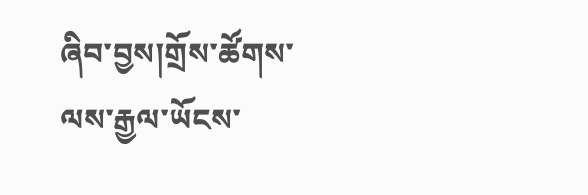ཞིབ་བྱས།གྲོས་ཚོགས་ལས་རྒྱལ་ཡོངས་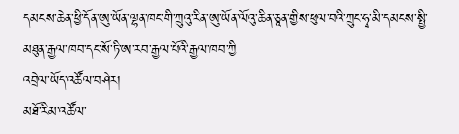དམངས་ཆེན་ཕྱི་དོན་ཨུ་ཡོན་ལྷན་ཁང་གི་ཀྲུའུ་རིན་ཨུ་ཡོན་ལོའུ་ཆིན་ཅཱན་གྱིས་ཕུལ་བའི་ཀྲུང་ཧྭ་མི་དམངས་སྤྱི་མཐུན་རྒྱལ་ཁབ་དང་སོ་ཏི་ཨ་རབ་རྒྱལ་པོའི་རྒྱལ་ཁབ་ཀྱི
འབྲེལ་ཡོད་འཚོལ་བཤེར།
མཐོ་རིམ་འཚོལ་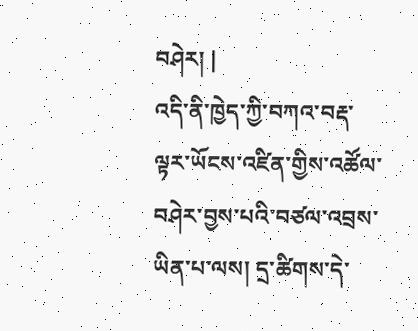བཤེར། |
འདི་ནི་ཁྱེད་ཀྱི་བཀའ་བརྡ་ལྟར་ཡོངས་འཛིན་གྱིས་འཚོལ་བཤེར་བྱས་པའི་བཙལ་འབྲས་ཡིན་པ་ལས། དྲ་ཚིགས་དེ་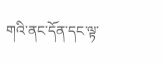གའི་ནང་དོན་དང་ལྟ་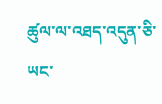ཚུལ་ལ་འཐད་འདུན་ཅི་ཡང་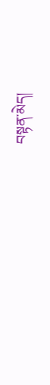བསྟན་མེད།